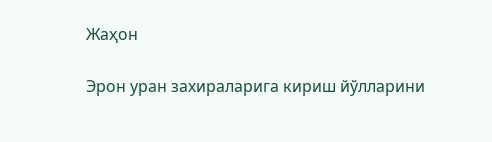Жаҳон

Эрон уран захираларига кириш йўлларини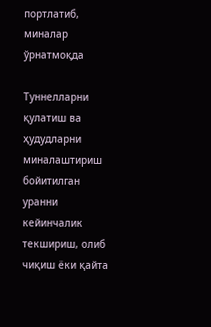портлатиб, миналар ўрнатмоқда

Туннелларни қулатиш ва ҳудудларни миналаштириш бойитилган уранни кейинчалик текшириш, олиб чиқиш ёки қайта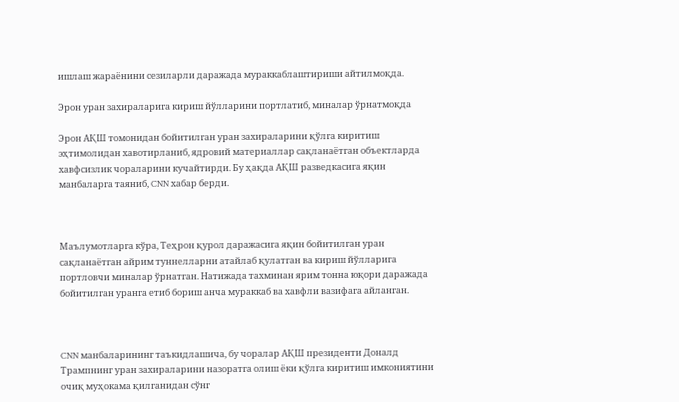ишлаш жараёнини сезиларли даражада мураккаблаштириши айтилмоқда.

Эрон уран захираларига кириш йўлларини портлатиб, миналар ўрнатмоқда

Эрон АҚШ томонидан бойитилган уран захираларини қўлга киритиш эҳтимолидан хавотирланиб, ядровий материаллар сақланаётган объектларда хавфсизлик чораларини кучайтирди. Бу ҳақда АҚШ разведкасига яқин манбаларга таяниб, CNN хабар берди.



Маълумотларга кўра, Теҳрон қурол даражасига яқин бойитилган уран сақланаётган айрим туннелларни атайлаб қулатган ва кириш йўлларига портловчи миналар ўрнатган. Натижада тахминан ярим тонна юқори даражада бойитилган уранга етиб бориш анча мураккаб ва хавфли вазифага айланган.



CNN манбаларининг таъкидлашича, бу чоралар АҚШ президенти Доналд Трампнинг уран захираларини назоратга олиш ёки қўлга киритиш имкониятини очиқ муҳокама қилганидан сўнг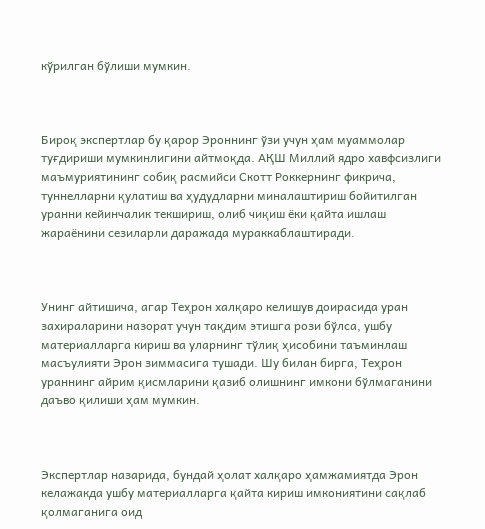кўрилган бўлиши мумкин.



Бироқ экспертлар бу қарор Эроннинг ўзи учун ҳам муаммолар туғдириши мумкинлигини айтмоқда. АҚШ Миллий ядро хавфсизлиги маъмуриятининг собиқ расмийси Скотт Роккернинг фикрича, туннелларни қулатиш ва ҳудудларни миналаштириш бойитилган уранни кейинчалик текшириш, олиб чиқиш ёки қайта ишлаш жараёнини сезиларли даражада мураккаблаштиради.



Унинг айтишича, агар Теҳрон халқаро келишув доирасида уран захираларини назорат учун тақдим этишга рози бўлса, ушбу материалларга кириш ва уларнинг тўлиқ ҳисобини таъминлаш масъулияти Эрон зиммасига тушади. Шу билан бирга, Теҳрон ураннинг айрим қисмларини қазиб олишнинг имкони бўлмаганини даъво қилиши ҳам мумкин.



Экспертлар назарида, бундай ҳолат халқаро ҳамжамиятда Эрон келажакда ушбу материалларга қайта кириш имкониятини сақлаб қолмаганига оид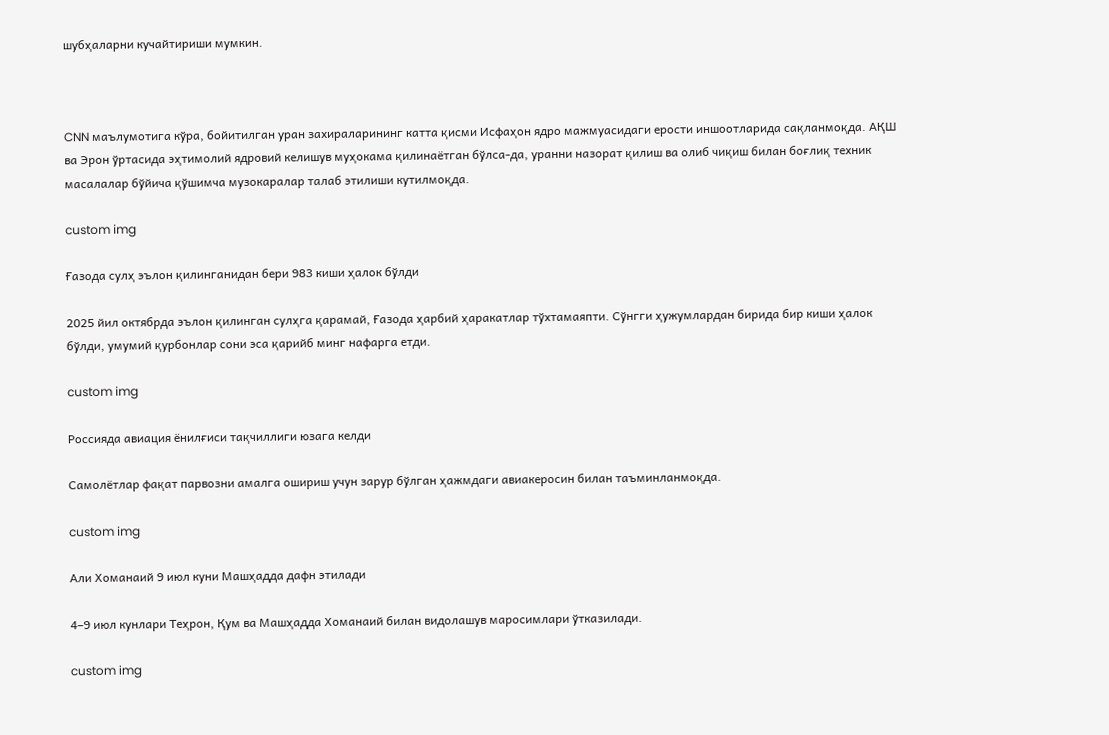шубҳаларни кучайтириши мумкин.



CNN маълумотига кўра, бойитилган уран захираларининг катта қисми Исфаҳон ядро мажмуасидаги ерости иншоотларида сақланмоқда. АҚШ ва Эрон ўртасида эҳтимолий ядровий келишув муҳокама қилинаётган бўлса-да, уранни назорат қилиш ва олиб чиқиш билан боғлиқ техник масалалар бўйича қўшимча музокаралар талаб этилиши кутилмоқда.

custom img

Ғазода сулҳ эълон қилинганидан бери 983 киши ҳалок бўлди

2025 йил октябрда эълон қилинган сулҳга қарамай, Ғазода ҳарбий ҳаракатлар тўхтамаяпти. Сўнгги ҳужумлардан бирида бир киши ҳалок бўлди, умумий қурбонлар сони эса қарийб минг нафарга етди.

custom img

Россияда авиация ёнилғиси тақчиллиги юзага келди

Самолётлар фақат парвозни амалга ошириш учун зарур бўлган ҳажмдаги авиакеросин билан таъминланмоқда.

custom img

Али Хоманаий 9 июл куни Машҳадда дафн этилади

4–9 июл кунлари Теҳрон, Қум ва Машҳадда Хоманаий билан видолашув маросимлари ўтказилади.

custom img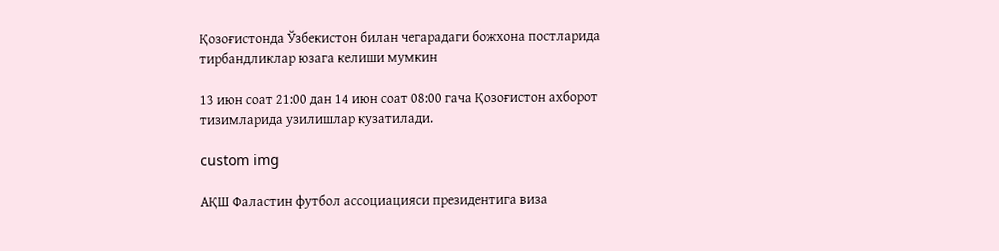Қозоғистонда Ўзбекистон билан чегарадаги божхона постларида тирбандликлар юзага келиши мумкин

13 июн соат 21:00 дан 14 июн соат 08:00 гача Қозоғистон ахборот тизимларида узилишлар кузатилади.

custom img

АҚШ Фаластин футбол ассоциацияси президентига виза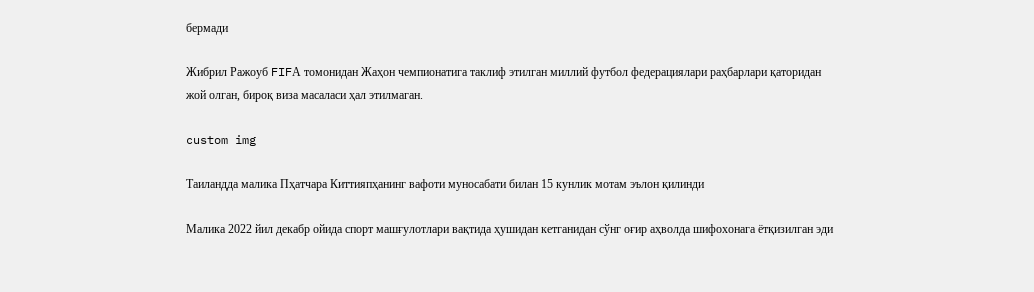бермади

Жибрил Ражоуб FIFА томонидан Жаҳон чемпионатига таклиф этилган миллий футбол федерациялари раҳбарлари қаторидан жой олган, бироқ виза масаласи ҳал этилмаган.

custom img

Таиландда малика Пҳатчара Киттияпҳанинг вафоти муносабати билан 15 кунлик мотам эълон қилинди

Малика 2022 йил декабр ойида спорт машғулотлари вақтида ҳушидан кетганидан сўнг оғир аҳволда шифохонага ётқизилган эди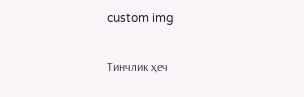custom img

Тинчлик ҳеч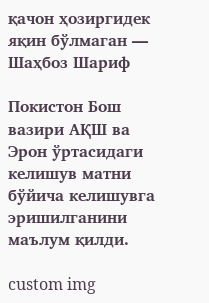қачон ҳозиргидек яқин бўлмаган — Шаҳбоз Шариф

Покистон Бош вазири АҚШ ва Эрон ўртасидаги келишув матни бўйича келишувга эришилганини маълум қилди.

custom img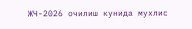ЖЧ-2026 очилиш кунида мухлис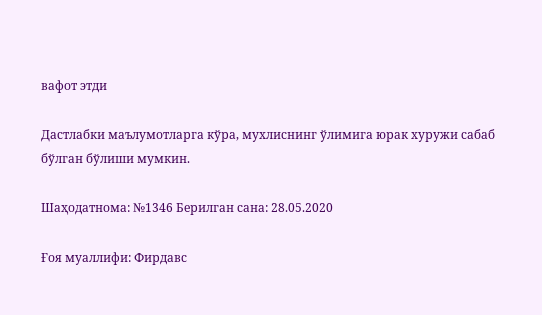вафот этди

Дастлабки маълумотларга кўра, мухлиснинг ўлимига юрак хуружи сабаб бўлган бўлиши мумкин.

Шаҳодатнома: №1346 Берилган сана: 28.05.2020

Ғоя муаллифи: Фирдавс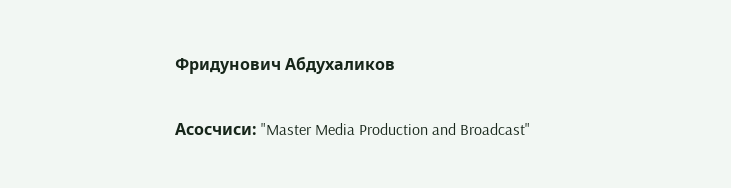Фридунович Абдухаликов

Асосчиси: "Master Media Production and Broadcast"